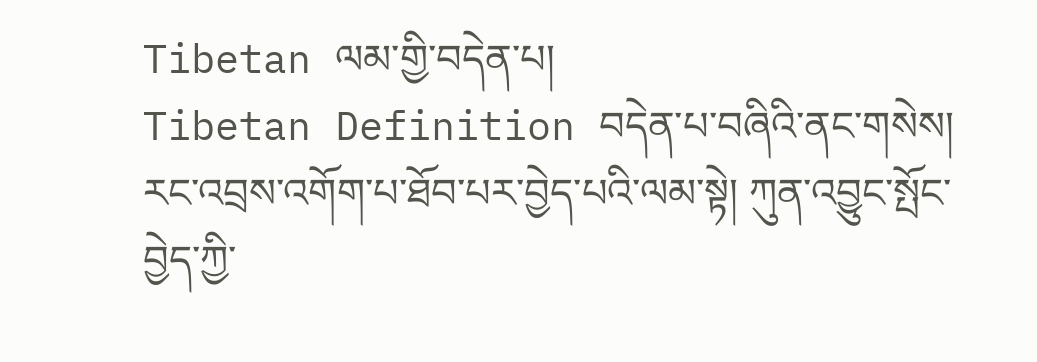Tibetan ལམ་གྱི་བདེན་པ།
Tibetan Definition བདེན་པ་བཞིའི་ནང་གསེས། རང་འབྲས་འགོག་པ་ཐོབ་པར་བྱེད་པའི་ལམ་སྟེ། ཀུན་འབྱུང་སྤོང་བྱེད་ཀྱི་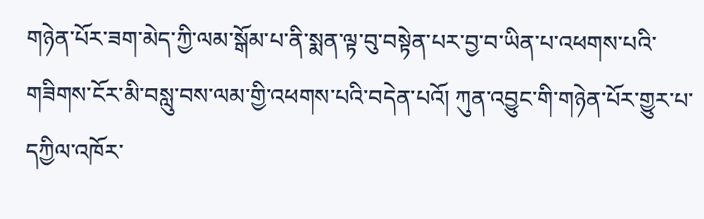གཉེན་པོར་ཟག་མེད་ཀྱི་ལམ་སྒོམ་པ་ནི་སྨན་ལྟ་བུ་བསྟེན་པར་བྱ་བ་ཡིན་པ་འཕགས་པའི་གཟིགས་ངོར་མི་བསླུ་བས་ལམ་གྱི་འཕགས་པའི་བདེན་པའོ། ཀུན་འབྱུང་གི་གཉེན་པོར་གྱུར་པ་དཀྱིལ་འཁོར་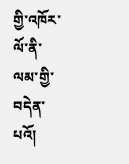གྱི་འཁོར་ལོ་ནི་ལམ་གྱི་བདེན་པའོ།